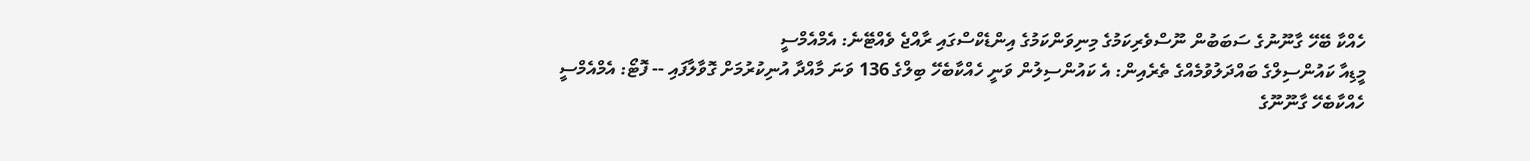ހެއްކާ ބޭހޭ ގާނޫނުގެ ސަބަބުން ނޫސްވެރިކަމުގެ މިނިވަންކަމުގެ އިންޑެކްސްގައި ރާއްޖެ ވެއްޓޭނެ: އެމްއެމްސީ
މީޑިއާ ކައުންސިލްގެ ބައްދަލުވުމެއްގެ ތެރެއިން: އެ ކައުންސިލުން ވަނީ ހެއްކާބެހޭ ބިލްގެ 136 ވަނަ މާއްދާ އުނިކުރުމަށް ގޮވާލާފައި -- ފޮޓޯ: އެމްއެމްސީ
ހެއްކާބެހޭ ގާނޫނޫގެ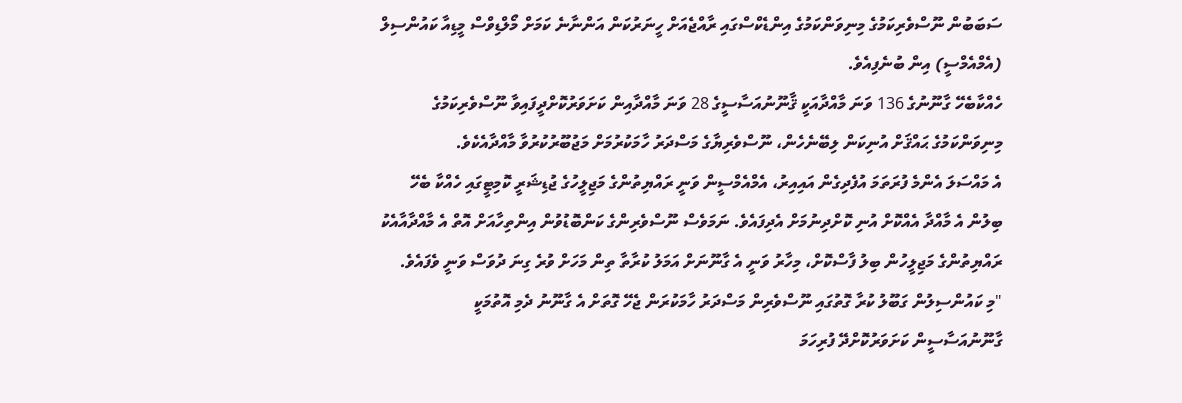ސަބަބުން ނޫސްވެރިކަމުގެ މިނިވަންކަމުގެ އިންޑެކްސްގައި ރާއްޖެއަށް ހީނަރުކަން އަންނާނެ ކަމަށް މޯލްޑިވްސް މީޑިއާ ކައުންސިލް (އެމްއެމްސީ) އިން ބުނެފިއެވެ.
ހެއްކާބެހޭ ގާނޫނުގެ 136 ވަނަ މާއްދާއަކީ ޤާނޫނުއަސާސީގެ 28 ވަނަ މާއްދާއިން ކަށަވަރުކޮށްދީފައިވާ ނޫސްވެރިކަމުގެ މިނިވަންކަމުގެ ޙައްޤަށް އުނިކަން ލިބޭނެހެން، ނޫސްވެރިޔާގެ މަސްދަރު ހާމަކުރުމަށް މަޖުބޫރުކުރުވާ މާއްދާއެކެވެ.
އެ މައްސަލަ އެންމެ ފުރަތަމަ އުފެދިގެން އައިއިރު، އެމްއެމްސީން ވަނީ ރައްޔިތުންގެ މަޖިލީހުގެ ޖުޑިޝަރީ ކޮމިޓީގައި ހެއްކާ ބެހޭ ބިލުން އެ މާއްދާ އެއްކޮށް އުނި ކޮށްދިނުމަށް އެދިފައެވެ. ނަމަވެސް ނޫސްވެރިންގެ ކަންބޮޑުވުން އިންތިހާއަށް އޮތް އެ މާއްދާއާއެކު ރައްޔިތުންގެ މަޖިލީހުން ބިލު ފާސްކޮށް، މިހާރު ވަނީ އެ ގާނޫނަށް އަމަލު ކުރާތާ ތިން މަހަށް ވުރެ ގިނަ ދުވަސް ވަނީ ވެފައެވެ.
"މި ކައުންސިލުން ގަބޫލު ކުރާ ގޮތުގައި ނޫސްވެރިން މަސްދަރު ހާމަކުރަން ޖެހޭ ގޮތަށް އެ ގާނޫނު ދެމި އޮތުމަކީ ގާނޫނުއަސާސީން ކަށަވަރުކޮށްދޭ ފުރިހަމަ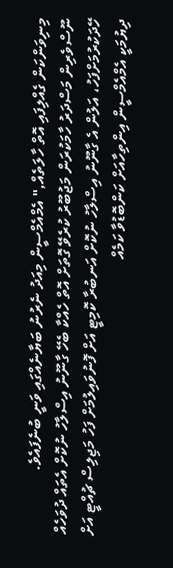މިނިވަންކަން ގެއްލިފައި އޮތް ހާލަތެއް," އެމްއެމްސީން މިއަދު ނެރުނު ބަޔާނެއްގައި ވަނީ ބުނެފައެވެ.
ނޫސްވެރިން މަސްދަރު ހާމަކުރަން މަޖުބޫރު ކުރެވޭ ގޮތަށް އޮތް ހެއްކާ ބެހޭ ގާނޫނު އިސްލާހު ނުކޮށް އެތައް ދުވަހެއް ހޭދަކުރުމަށްފަހު، އަލުން އެ ގާނޫނު އިސްލާހު ނުކޮށް އަނބުރާ ކޮމިޓީ އަށް ފޮނުވައިލުމަށް ފަހު މަޖިލިސް ޗުއްޓީ އަށް ދިޔުމަކީ އެމްއެމްސީން އިންތިހާއަށް ކަންބޮޑުވާ ކަމެއް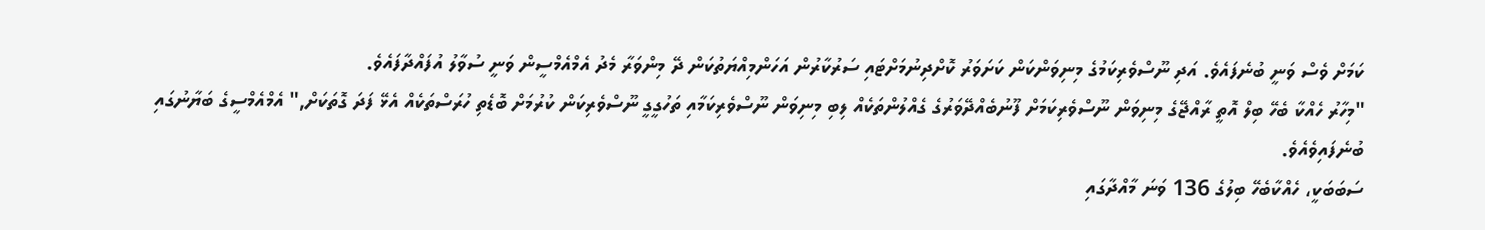ކަމަށް ވެސް ވަނީ ބުނެފައެވެ. އަދި ނޫސްވެރިކަމުގެ މިނިވަންކަން ކަށަވަރު ކޮށްދިނުމަށްޓައި ސަރުކާރުން އަހަންމިއްޔަތުކަން ދޭ މިންވަރާ މެދު އެމްއެމްސީން ވަނީ ސުވާލު އުފައްދާފައެވެ.
"މިހާރު ހެއްކާ ބެހޭ ބިލް އޮތީ ރާއްޖޭގެ މިނިވަން ނޫސްވެރިކަމަށް ފޫނުބެއްދޭވަރުގެ ގެއްލުންތަކެއް ލިބި މިނިވަން ނޫސްވެރިކަމާއި ތަހުގީގީ ނޫސްވެރިކަން ކުރުމަށް ބޮޑެތި ހުރަސްތަކެއް އެޅޭ ފަދަ ގޮތަކަށް," އެމްއެމްސީގެ ބަޔާނުގައި ބުނެފައިވެއެވެ.
ސަބަބަކީ، ހެއްކާބެހޭ ބިލުގެ 136 ވަނަ މާއްދާގައި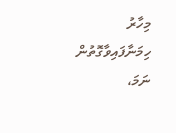މިހާރު ހިމަނާފައިވާގޮތުން ނަމަ،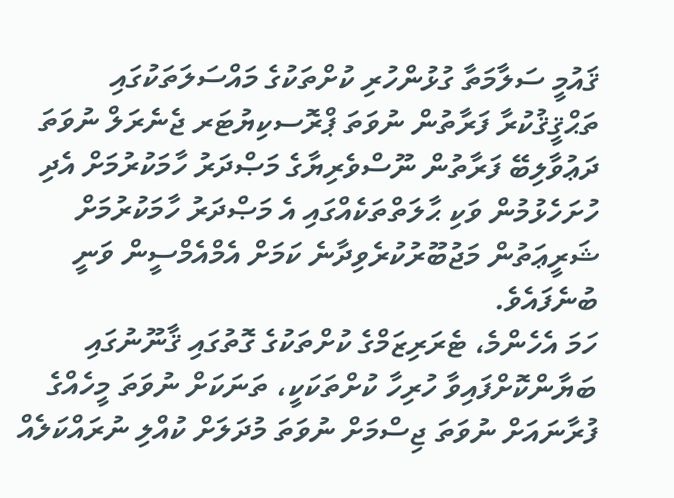ޤައުމީ ސަލާމަތާ ގުޅުންހުރި ކުށްތަކުގެ މައްސަލަތަކުގައި ތަޙްޤީޤުކުރާ ފަރާތުން ނުވަތަ ޕްރޮސކިޔުޓަރ ޖެނެރަލް ނުވަތަ ދަޢުވާލިބޭ ފަރާތުން ނޫސްވެރިޔާގެ މަޞްދަރު ހާމަކުރުމަށް އެދި ހުށަހެޅުމުން ވަކި ޙާލަތްތަކެއްގައި އެ މަޞްދަރު ހާމަކުރުމަށް ޝަރީޢަތުން މަޖުބޫރުކުރެވިދާނެ ކަމަށް އެމްއެމްސީން ވަނީ ބުނެފައެވެ.
ހަމަ އެހެންމެ، ޓެރަރިޒަމްގެ ކުށްތަކުގެ ގޮތުގައި ޤާނޫނުގައި ބަޔާންކޮށްފައިވާ ހުރިހާ ކުށްތަކަކީ، ތަނަކަށް ނުވަތަ މީހެއްގެ ފުރާނައަށް ނުވަތަ ޖިސްމަށް ނުވަތަ މުދަލަށް ކުއްލި ނުރައްކަލެއް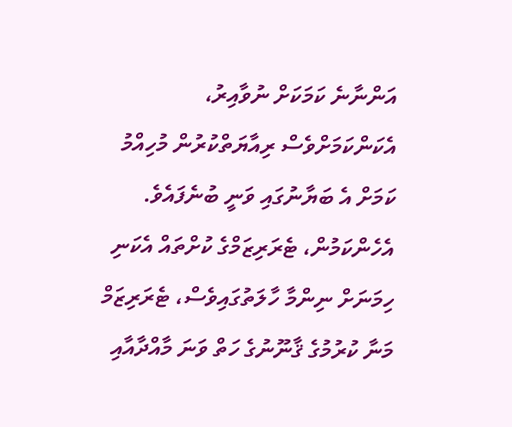އަންނާނެ ކަމަކަށް ނުވާއިރު، އެކަންކަމަށްވެސް ރިއާޔަތްކުރުން މުހިއްމު ކަމަށް އެ ބަޔާނުގައި ވަނީ ބުނެފައެވެ. އެހެންކަމުން، ޓެރަރިޒަމްގެ ކުށްތައް އެކަނި ހިމަނަށް ނިންމާ ހާލަތުގައިވެސް، ޓެރަރިޒަމް މަނާ ކުރުމުގެ ޤާނޫނުގެ ހަތް ވަނަ މާއްދާއާއި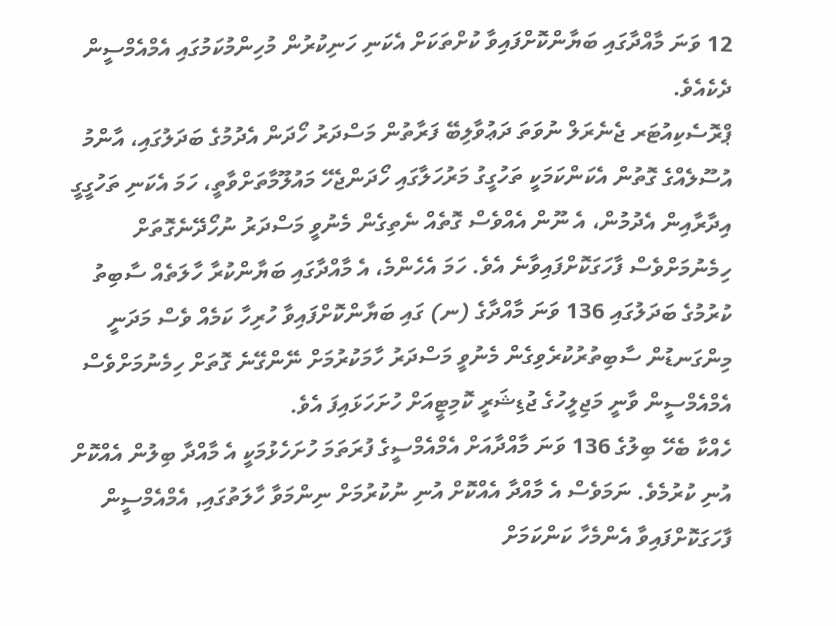12 ވަނަ މާއްދާގައި ބަޔާންކޮށްފައިވާ ކުށްތަކަށް އެކަނި ހަނިކުރުން މުހިންމުކަމުގައި އެމްއެމްސީން ދެކެއެވެ.
ޕްރޮސެކިއުޓަރ ޖެނެރަލް ނުވަތަ ދަޢުވާލިބޭ ފަރާތުން މަސްދަރު ހޯދަން އެދުމުގެ ބަދަލުގައި، އާންމު އުސޫލެއްގެ ގޮތުން އެކަންކަމަކީ ތަހުގީގު މަރުހަލާގައި ހޯދަންޖެހޭ މައުލޫމާތަށްވާތީ، ހަމަ އެކަނި ތަހުގީގީ އިދާރާއިން އެދުމުން، އެ ނޫން އެއްވެސް ގޮތެއް ނެތިގެން މެނުވީ މަސްދަރު ނުހޯދޭނެގޮތަށް ހިމެނުމަށްވެސް ފާހަގަކޮށްފައިވާނެ އެވެ. ހަމަ އެހެންމެ، އެ މާއްދާގައި ބަޔާންކުރާ ހާލަތެއް ސާބިތު ކުރުމުގެ ބަދަލުގައި 136 ވަނަ މާއްދާގެ (ނ) ގައި ބަޔާންކޮށްފައިވާ ހުރިހާ ކަމެއް ވެސް މަދަނީ މިންގަނޑުން ސާބިތުރުކުރެވިގެން މެނުވީ މަސްދަރު ހާމަކުރުމަށް ނޭންގޭނެ ގޮތަށް ހިމެނުމަށްވެސް އެމްއެމްސީން ވާނީ މަޖިލީހުގެ ޖުޑިޝަރީ ކޮމިޓީއަށް ހުށަހަޅައިފަ އެވެ.
ހެއްކާ ބެހޭ ބިލުގެ 136 ވަނަ މާއްދާއަށް އެމްއެމްސީގެ ފުރަތަމަ ހުށަހެޅުމަކީ އެ މާއްދާ ބިލުން އެއްކޮށް އުނި ކުރުމެވެ. ނަމަވެސް އެ މާއްދާ އެއްކޮށް އުނި ނުކުރުމަށް ނިންމަވާ ހާލަތުގައި, އެމްއެމްސީން ފާހަގަކޮށްފައިވާ އެންމެހާ ކަންކަމަށް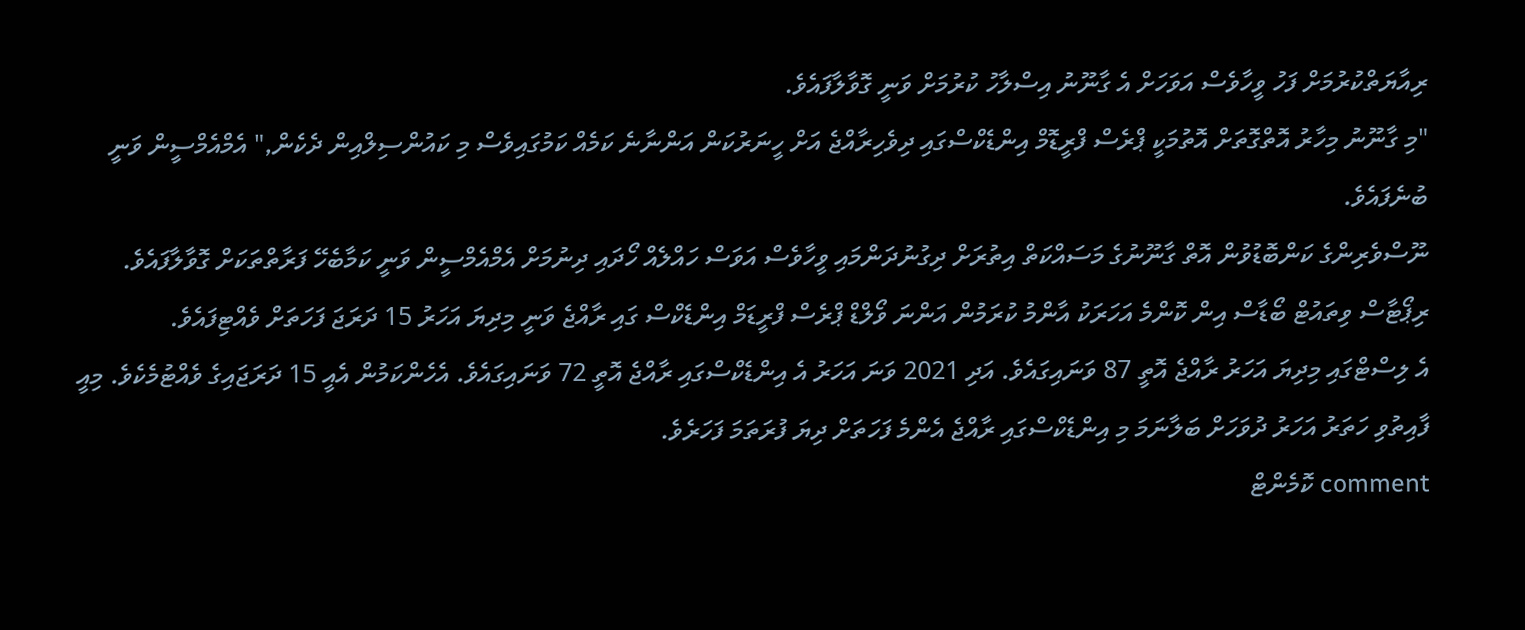ރިއާޔަތްކުރުމަށް ފަހު ވީހާވެސް އަވަހަށް އެ ގާނޫނު އިސްލާހު ކުރުމަށް ވަނީ ގޮވާލާފައެވެ.
"މި ގާނޫނު މިހާރު އޮތްގޮތަށް އޮތުމަކީ ޕްރެސް ފްރީޑޮމް އިންޑެކްސްގައި ދިވެހިރާއްޖެ އަށް ހީނަރުކަން އަންނާނެ ކަމެއް ކަމުގައިވެސް މި ކައުންސިލްއިން ދެކެން," އެމްއެމްސީން ވަނީ ބުނެފައެވެ.
ނޫސްވެރިންގެ ކަންބޮޑުވުން އޮތް ގާނޫނުގެ މަސައްކަތް އިތުރަށް ދިގުނުދަންމައި ވީހާވެސް އަވަސް ހައްލެއް ހޯދައި ދިނުމަށް އެމްއެމްސީން ވަނީ ކަމާބެހޭ ފަރާތްތަކަށް ގޮވާލާފައެވެ.
ރިޕޯޓާސް ވިތައުޓް ބޯޑާސް އިން ކޮންމެ އަހަރަކު އާންމު ކުރަމުން އަންނަ ވޯލްޑް ޕްރެސް ފްރީޑަމް އިންޑެކްސް ގައި ރާއްޖެ ވަނީ މިދިޔަ އަހަރު 15 ދަރަޖަ ފަހަތަށް ވެއްޓިފައެވެ.
އެ ލިސްޓްގައި މިދިޔަ އަހަރު ރާއްޖެ އޮތީ 87 ވަނައިގައެވެ. އަދި 2021 ވަނަ އަހަރު އެ އިންޑެކްސްގައި ރާއްޖެ އޮތީ 72 ވަނައިގައެވެ. އެހެންކަމުން އެއީ 15 ދަރަޖައިގެ ވެއްޓުމެކެވެ. މިއީ ފާއިތުވި ހަތަރު އަހަރު ދުވަހަށް ބަލާނަމަ މި އިންޑެކްސްގައި ރާއްޖެ އެންމެ ފަހަތަށް ދިޔަ ފުރަތަމަ ފަހަރެވެ.
comment ކޮމެންޓް